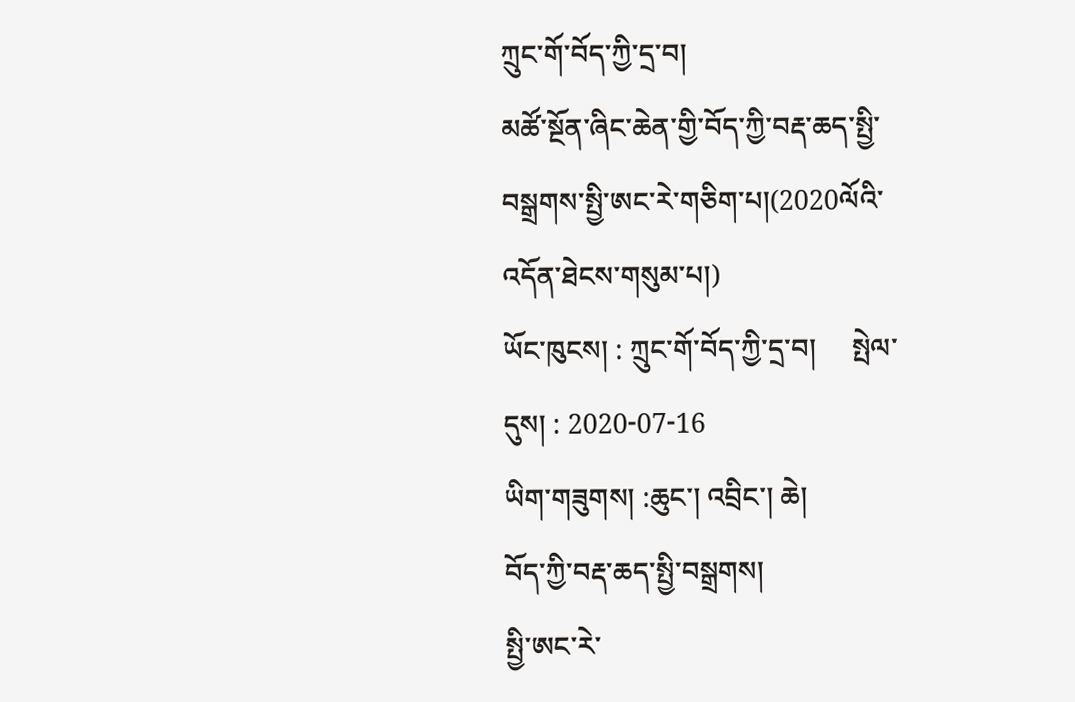ཀྲུང་གོ་བོད་ཀྱི་དྲ་བ།
མཚོ་སྔོན་ཞིང་ཆེན་གྱི་བོད་ཀྱི་བརྡ་ཆད་སྤྱི་བསྒྲགས་སྤྱི་ཨང་རེ་གཅིག་པ།(2020ལོའི་འདོན་ཐེངས་གསུམ་པ།)
ཡོང་ཁུངས། : ཀྲུང་གོ་བོད་ཀྱི་དྲ་བ།     སྤེལ་དུས། : 2020-07-16
ཡིག་གཟུགས། :ཆུང་། འབྲིང་། ཆེ།
བོད་ཀྱི་བརྡ་ཆད་སྤྱི་བསྒྲགས།
སྤྱི་ཨང་རེ་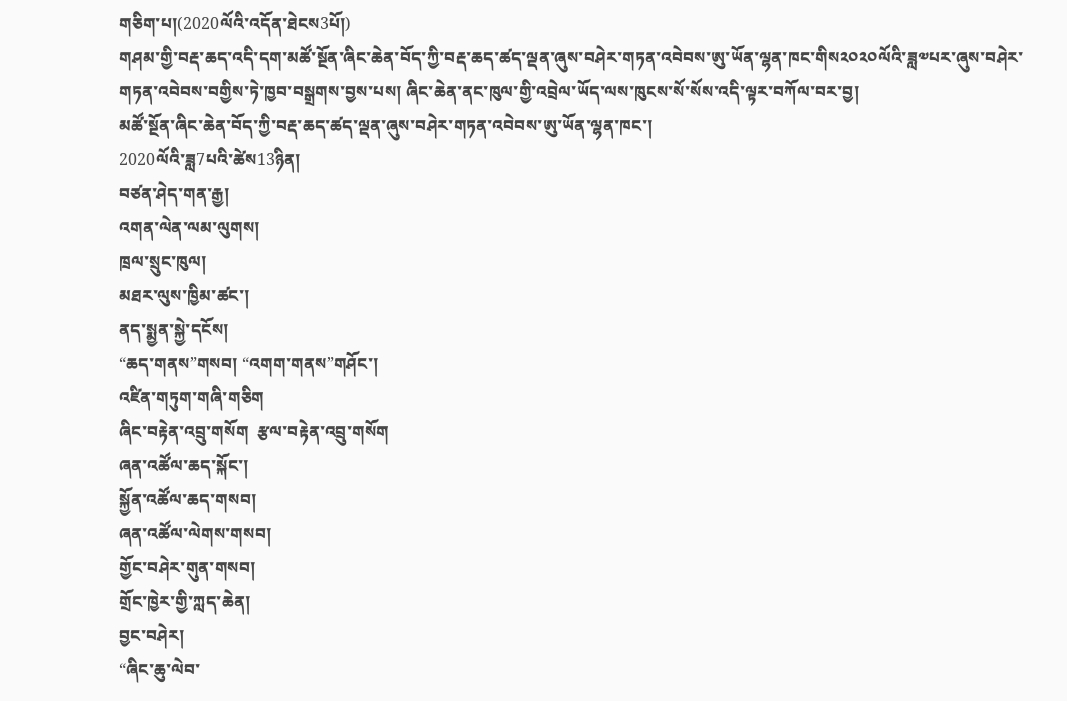གཅིག་པ།(2020ལོའི་འདོན་ཐེངས3པོ།)
གཤམ་གྱི་བརྡ་ཆད་འདི་དག་མཚོ་སྔོན་ཞིང་ཆེན་བོད་ཀྱི་བརྡ་ཆད་ཚད་ལྡན་ཞུས་བཤེར་གཏན་འབེབས་ཨུ་ཡོན་ལྷན་ཁང་གིས༢༠༢༠ལོའི་ཟླ༧པར་ཞུས་བཤེར་གཏན་འབེབས་བགྱིས་ཏེ་ཁྱབ་བསྒྲགས་བྱས་པས། ཞིང་ཆེན་ནང་ཁུལ་གྱི་འབྲེལ་ཡོད་ལས་ཁུངས་སོ་སོས་འདི་ལྟར་བཀོལ་བར་བྱ།
མཚོ་སྔོན་ཞིང་ཆེན་བོད་ཀྱི་བརྡ་ཆད་ཚད་ལྡན་ཞུས་བཤེར་གཏན་འབེབས་ཨུ་ཡོན་ལྷན་ཁང་།
2020ལོའི་ཟླ7པའི་ཚེས13ཉིན།
བཙན་ཤེད་གན་རྒྱ།
འགན་ལེན་ལམ་ལུགས།
ཁྲལ་སྲུང་ཁུལ།
མཐར་ལུས་ཁྱིམ་ཚང་།
ནད་སྨྱན་སྐྱེ་དངོས།
“ཆད་གནས”གསབ། “འགག་གནས”གཤོང་།
འཛིན་གཏུག་གཞི་གཅིག
ཞིང་བརྟེན་འབྲུ་གསོག  རྩལ་བརྟེན་འབྲུ་གསོག
ཞན་འཚོལ་ཆད་སྐོང་།
སྐྱོན་འཚོལ་ཆད་གསབ།
ཞན་འཚོལ་ལེགས་གསབ།
གྱོང་བཤེར་གུན་གསབ།
གྲོང་ཁྱེར་གྱི་ཀླད་ཆེན།
བྱང་བཤེར།
“ཞིང་ཆུ་ལེབ་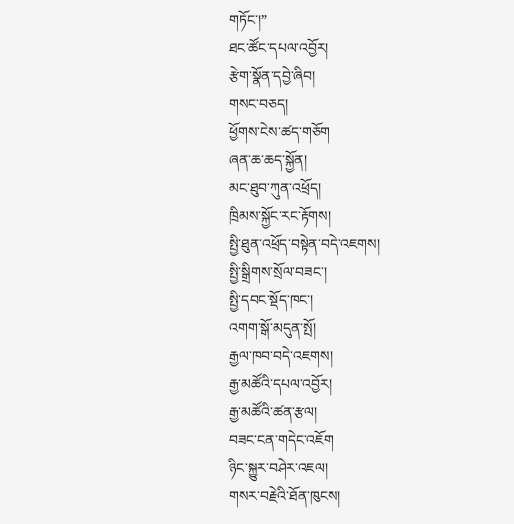གཏོང་།”
ཐང་ཚོང་དཔལ་འབྱོར།
རྩེག་སྣོན་དབྱེ་ཞིབ།
གསང་བཅད།
ཕྱོགས་ངེས་ཚད་གཅོག
ཞན་ཆ་ཆད་སྐྱོན།
མང་ཐུབ་ཀུན་འཕྲོད།
ཁྲིམས་སྐྱོང་རང་རྟོགས།
སྤྱི་ཐུན་འཕྲོད་བསྟེན་བདེ་འཇགས།
སྤྱི་སྒྲིགས་སྲོལ་བཟང་།
སྤྱི་དབང་སྡོད་ཁང་།
འགག་སྒོ་མདུན་སྤོ།
རྒྱལ་ཁབ་བདེ་འཇགས།
རྒྱ་མཚོའི་དཔལ་འབྱོར།
རྒྱ་མཚོའི་ཚན་རྩལ།
བཟང་ངན་གདེང་འཇོག
ཉིང་སྐྱུར་བཤེར་འཇལ།
གསར་བརྗེའི་ཐོན་ཁུངས།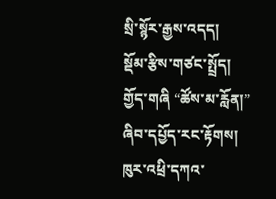སྲི་སྙོར་རྒྱས་འདད།
སྡོམ་རྩིས་གཙང་སྤྲོད།
གྱོད་གཞི “ཚོས་མ་རློན།”
ཞིབ་དཔྱོད་རང་རྟོགས།
ཁུར་འཕྲི་དཀའ་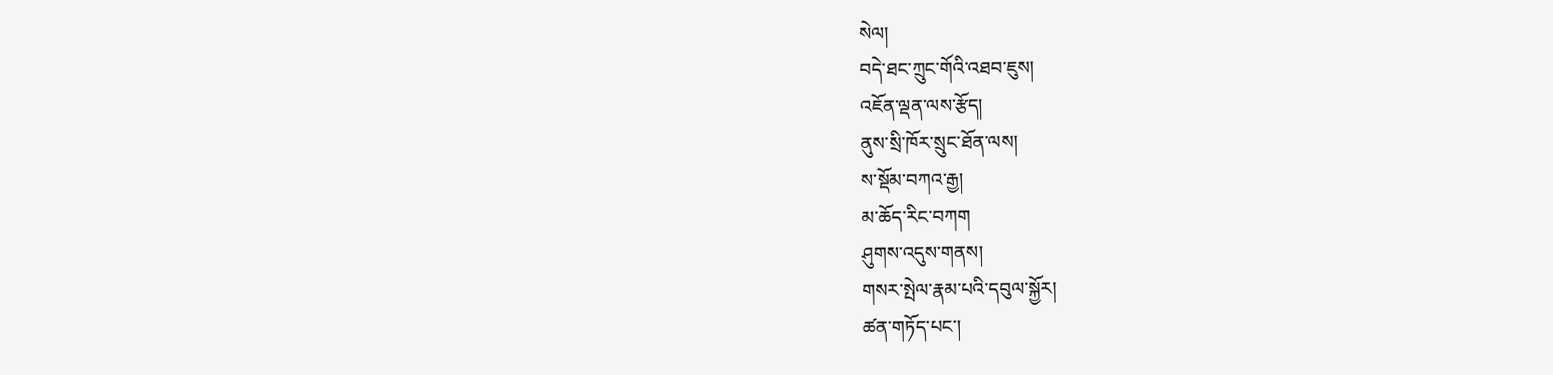སེལ།
བདེ་ཐང་ཀྲུང་གོའི་འཐབ་ཇུས།
འཇོན་ལྡན་ལས་རྩོད།
ནུས་སྲི་ཁོར་སྲུང་ཐོན་ལས།
ས་སྡོམ་བཀའ་རྒྱ།
མ་ཆོད་རིང་བཀག
ཤུགས་འདུས་གནས།
གསར་སྤེལ་རྣམ་པའི་དབུལ་སྐྱོར།
ཚན་གཏོད་པང་།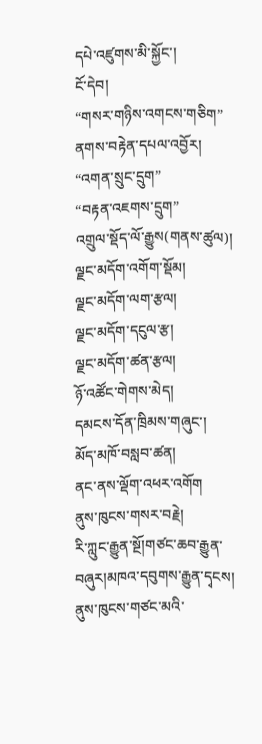དཔེ་འཛུགས་མི་སྐྱོང་།
ངོ་དེབ།
“གསར་གཉིས་འགངས་གཅིག”
ནགས་བརྟེན་དཔལ་འབྱོར།
“འགན་སྲུང་དྲུག”
“བརྟན་འཇགས་དྲུག”
འགྲུལ་སྡོད་ལོ་རྒྱུས(གནས་ཚུལ)།
ལྗང་མདོག་འགོག་སྡོམ།
ལྗང་མདོག་ལག་རྩལ།
ལྗང་མདོག་དངུལ་རྩ།
ལྗང་མདོག་ཚན་རྩལ།
ཉོ་འཚོང་གེགས་མེད།
དམངས་དོན་ཁྲིམས་གཞུང་།
མོད་མཁོ་བསླབ་ཚན།
ནང་ནས་ལྡོག་འཕར་འགོག
ནུས་ཁུངས་གསར་བརྗེ།
རི་ཀླུང་རྒྱུན་སྔོ།གཙང་ཆབ་རྒྱུན་བཞུར།མཁའ་དབུགས་རྒྱུན་དྭངས།
ནུས་ཁུངས་གཙང་མའི་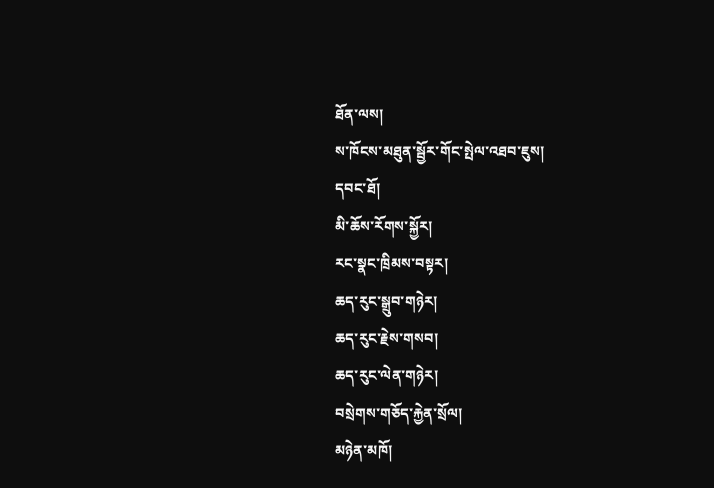ཐོན་ལས།
ས་ཁོངས་མཐུན་སྦྱོར་གོང་སྤེལ་འཐབ་ཇུས།
དབང་ཐོ།
མི་ཆོས་རོགས་སྐྱོར།
རང་སྣང་ཁྲིམས་བསྟར།
ཆད་རུང་སྒྲུབ་གཉེར།
ཆད་རུང་རྗེས་གསབ།
ཆད་རུང་ལེན་གཉེར།
བསྲེགས་གཅོད་རྐྱེན་སྲོལ།
མཉེན་མཁོ།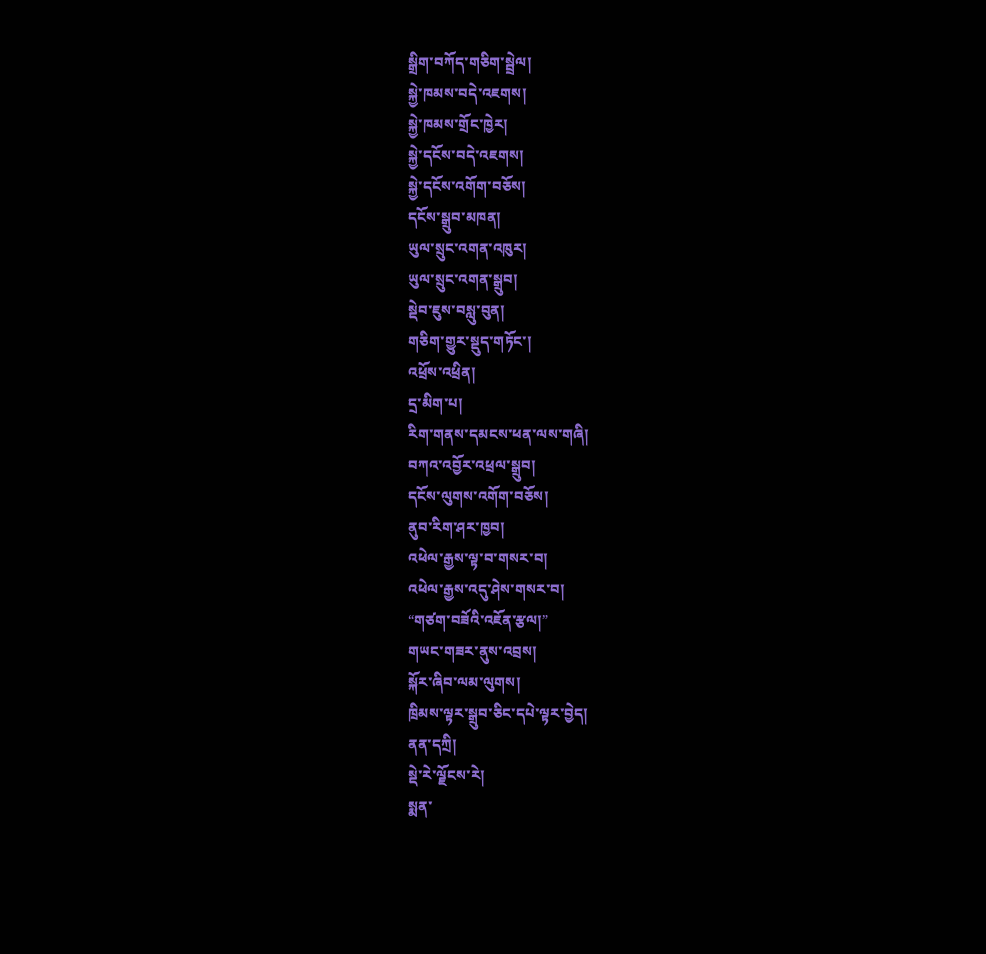སྒྲིག་བཀོད་གཅིག་སྦྲེལ།
སྐྱེ་ཁམས་བདེ་འཇགས།
སྐྱེ་ཁམས་གྲོང་ཁྱེར།
སྐྱེ་དངོས་བདེ་འཇགས།
སྐྱེ་དངོས་འགོག་བཅོས།
དངོས་སྒྲུབ་མཁན།
ཡུལ་སྲུང་འགན་འཁུར།
ཡུལ་སྲུང་འགན་སྒྲུབ།
སྡེབ་ཇུས་བསླུ་བུན།
གཅིག་གྱུར་སྡུད་གཏོང་།
འཕྲོས་འཕྲིན།
དྲ་མིག་པ།
རིག་གནས་དམངས་ཕན་ལས་གཞི།
བཀའ་འབྱོར་འཕྲལ་སྒྲུབ།
དངོས་ལུགས་འགོག་བཅོས།
ནུབ་རིག་ཤར་ཁྱབ།
འཕེལ་རྒྱས་ལྟ་བ་གསར་བ།
འཕེལ་རྒྱས་འདུ་ཤེས་གསར་བ།
“གཙག་བཟོའི་འཇོན་རྩལ།”
གཡང་གཟར་ནུས་འབྲས།
སྐོར་ཞིབ་ལམ་ལུགས།
ཁྲིམས་ལྟར་སྒྲུབ་ཅིང་དཔེ་ལྟར་བྱེད།
ནན་དཀྲི།
སྡེ་རེ་ལྗོངས་རེ།
སྨན་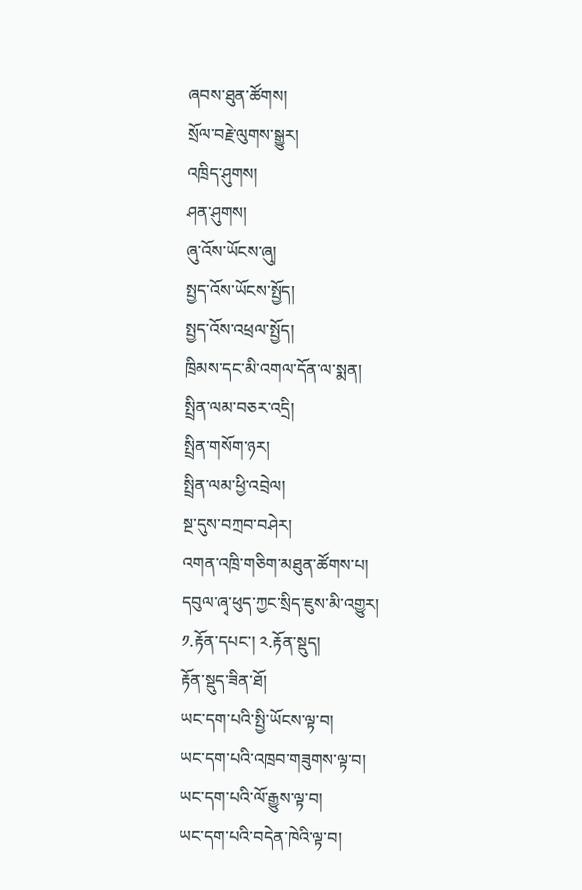ཞབས་ཐུན་ཚོགས།
སྲོལ་བརྗེ་ལུགས་སྒྱུར།
འཁྲིད་ཤུགས།
ཤན་ཤུགས།
ཞུ་འོས་ཡོངས་ཞུ།
སྤྱད་འོས་ཡོངས་སྤྱོད།
སྤྱད་འོས་འཕྲལ་སྤྱོད།
ཁྲིམས་དང་མི་འགལ་དོན་ལ་སྨན།
སྤྲིན་ལམ་བཅར་འདྲི།
སྤྲིན་གསོག་ཉར།
སྤྲིན་ལམ་ཕྱི་འབྲེལ།
སྔ་དུས་བཀྲབ་བཤེར།
འགན་འཁྲི་གཅིག་མཐུན་ཚོགས་པ།
དབུལ་ཞྭ་ཕུད་ཀྱང་སྲིད་ཇུས་མི་འགྱུར།
༡.རྟོན་དཔང་། ༢.རྟོན་སྡུད།
རྟོན་སྡུད་ཟིན་ཐོ།
ཡང་དག་པའི་སྤྱི་ཡོངས་ལྟ་བ།
ཡང་དག་པའི་འཁྲབ་གཟུགས་ལྟ་བ།
ཡང་དག་པའི་ལོ་རྒྱུས་ལྟ་བ།
ཡང་དག་པའི་བདེན་ཁེའི་ལྟ་བ།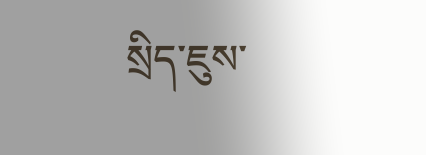སྲིད་ཇུས་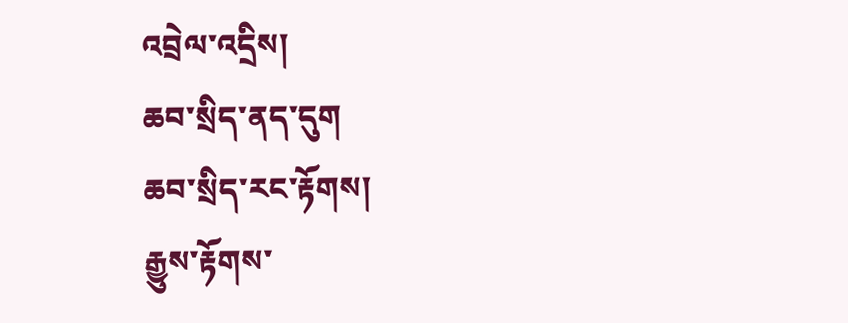འབྲེལ་འདྲིས།
ཆབ་སྲིད་ནད་དུག
ཆབ་སྲིད་རང་རྟོགས།
རྒྱུས་རྟོགས་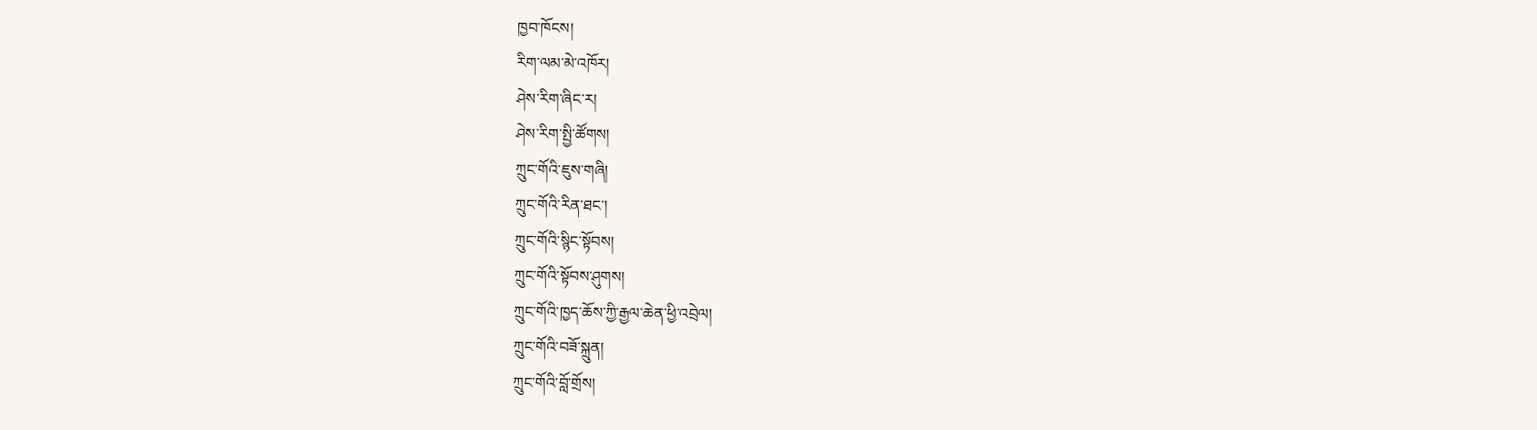ཁྱབ་ཁོངས།
རིག་ལམ་མེ་འཁོར།
ཤེས་རིག་ཞིང་ར།
ཤེས་རིག་སྤྱི་ཚོགས།
ཀྲུང་གོའི་ཇུས་གཞི།
ཀྲུང་གོའི་རིན་ཐང་།
ཀྲུང་གོའི་སྙིང་སྟོབས།
ཀྲུང་གོའི་སྟོབས་ཤུགས།
ཀྲུང་གོའི་ཁྱད་ཆོས་ཀྱི་རྒྱལ་ཆེན་ཕྱི་འབྲེལ།
ཀྲུང་གོའི་བཟོ་སྐྲུན།
ཀྲུང་གོའི་བློ་གྲོས།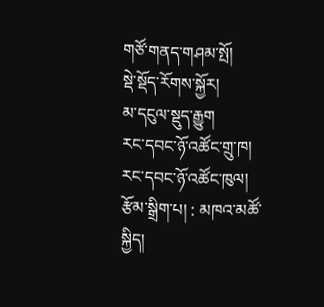གཙོ་གནད་གཤམ་སྤོ།
སྡེ་སྡོད་རོགས་སྐྱོར།
མ་དངུལ་སྡུད་རྒྱུག
རང་དབང་ཉོ་འཚོང་གྲུ་ཁ།
རང་དབང་ཉོ་འཚོང་ཁུལ།
རྩོམ་སྒྲིག་པ། : མཁའ་མཚོ་སྐྱིད།